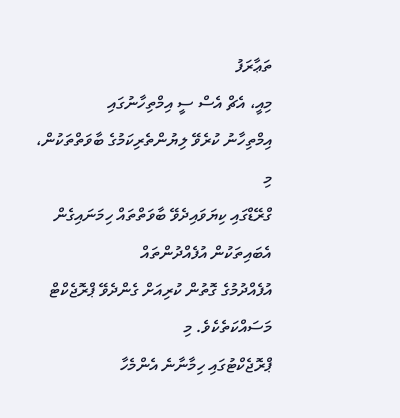ތަޢާރަފު
މިއީ، އެޗް އެސް ސީ އިމްތިހާނުގައި
އިމްތިހާނު ކުރެވޭ ލިޔުންތެރިކަމުގެ ބާވަތްތަކުން، މި
ގްރޭޑްގައި ކިޔަވައިދެވޭ ބާވަތްތައް ހިމަނައިގެން އެބައިތަކުން އުފެއްދުންތައް
އުފެއްދުމުގެ ގޮތުން ކުރިއަށް ގެންދެވޭ ޕްރޮޖެކްޓް މަސައްކަތެކެވެ. މި
ޕްރޮޖެކްޓުގައި ހިމާނާނެ އެންމެހާ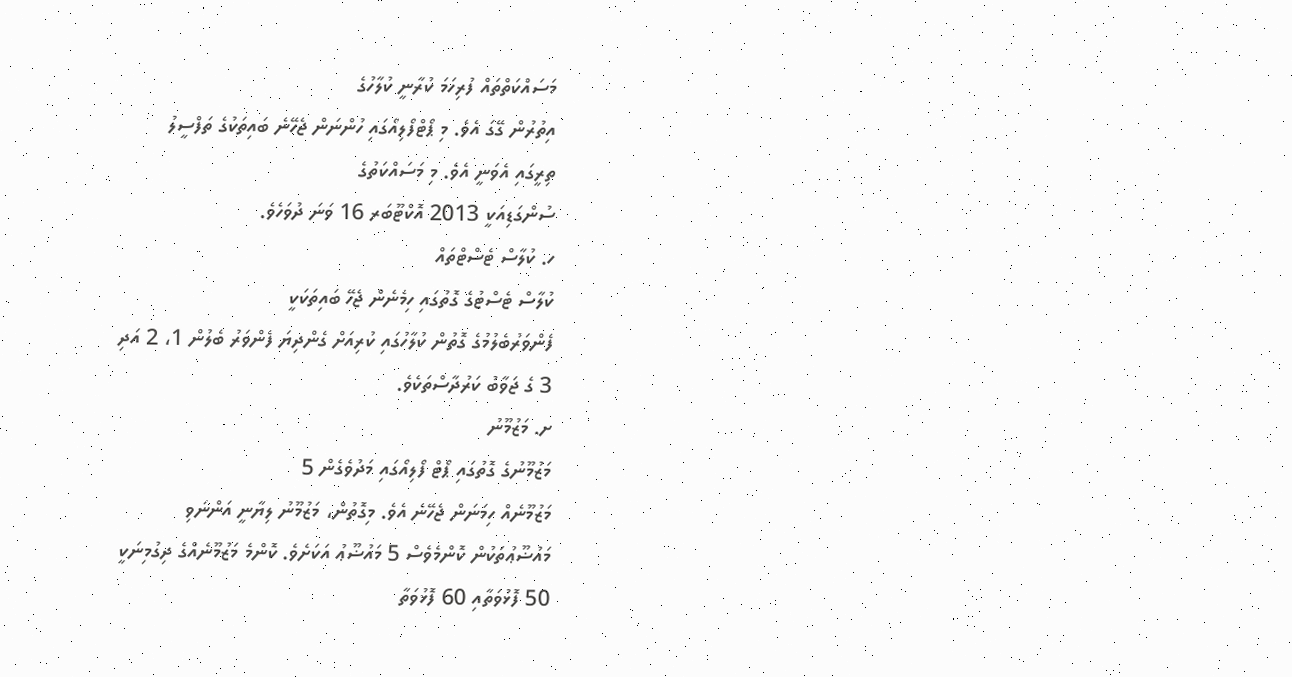މަސައްކަތްތައް ފުރިހަމަ ކުރާނީ ކުލާހުގެ
އިތުރުން ގޭގަ އެވެ. މި ޕޯޓްފޯލިއޯގައި ހުންނަން ޖެހޭނެ ބައިތަކުގެ ތަފްސީލު
ތިރީގައި އެވަނީ އެވެ. މި މަސައްކަތުގެ
ސުންގަޑިއަކީ 2013 އޮކްޓޫބަރ 16 ވަނަ ދުވަހެވެ.
ހ. ކުލާސް ޓެސްޓްތައް
ކުލާސް ޓެސްޓުގެ ގޮތުގައި ހިމެނެން ޖެހޭ ބައިތަކަކީ
ފެންވަރުބެލުމުގެ ގޮތުން ކުލާހުގައި ކުރިއަށް ގެންދިޔަ ފެންވަރު ބެލުން 1، 2 އަދި
3 ގެ ޖަވާބު ކަރުދާސްތަކެވެ.
ށ. މަޒުމޫނު
މަޒުމޫނުގެ ގޮތުގައި ޕޯޓް ފޯލިއޯގައި މަދުވެގެން 5
މަޒުމޫނެއް ހިމަނަން ޖެހޭނެ އެވެ. މިގޮތުން، މަޒުމޫނު ލިޔާނީ އަންނަވި
މައުޟޫޢުތަކުން ކޮންމެވެސް 5 މައުޟޫޢު އަކަށެވެ. ކޮންމެ މަޒުމޫނެއްގެ ދިގުމިނަކީ
50 ފޮޅުވަތާއި 60 ފޮޅުވަތާ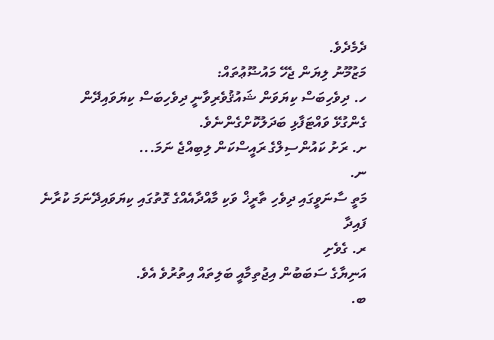ދެމެދެވެ.
މަޒުމޫނު ލިޔަން ޖެހޭ މައުޟޫޢުތައް:
ހ. ދިވެހިބަސް ކިޔަވަން ޝައުޤުވެރިވާނީ ދިވެހިބަސް ކިޔަވައިދޭން
ގެންގުޅޭ ވައްޓަފާޅި ބަދަލުކޮށްގެންނެވެ.
ށ. ރަށު ކައުންސިލްގެ ރައީސްކަން ލިބިއްޖެ ނަމަ...
ނ.
މަތީ ސާނަވީގައި ދިވެހި ތާރީޚް ވަކި މާއްދާއެއްގެ ގޮތުގައި ކިޔަވައިދޭނަމަ ކުރާނެ
ފައިދާ
ރ. ގެވެށި
އަނިޔާގެ ސަބަބުން އިޖުތިމާއީ ބަލިތައް އިތުރުވެ އެވެ.
ބ.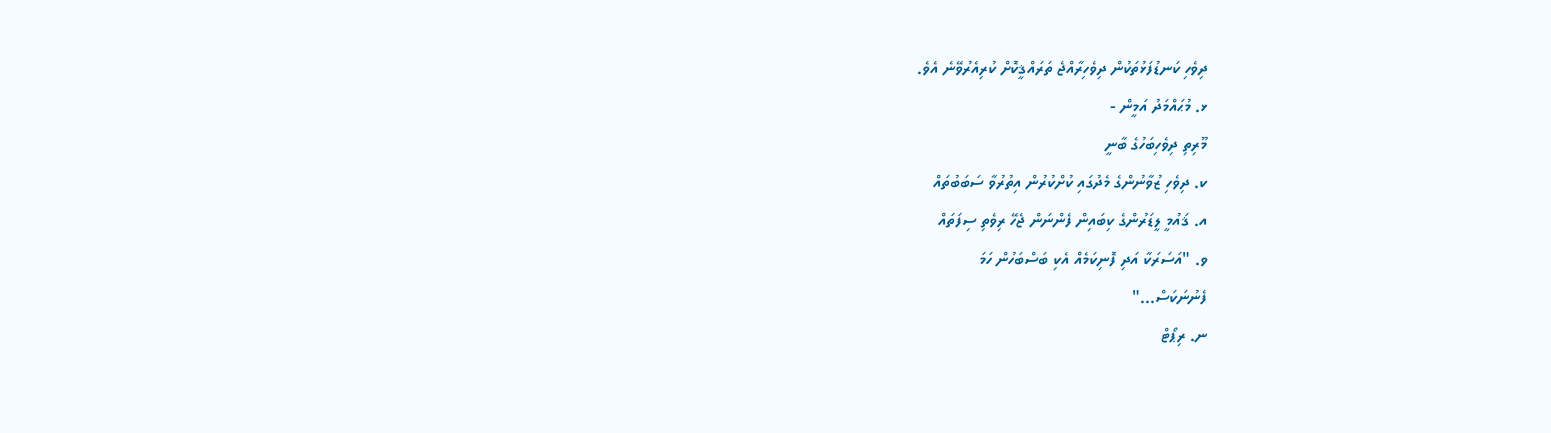ދިވެހި ކަނޑުފަޅުތަކުން ދިވެހިރާއްޖެ ތަރައްޤީކޮށް ކުރިއެރުވޭނެ އެވެ.
ޅ. މުޙައްމަދު އަމީން -
މޫރިތި ދިވެހިބަހުގެ ބާނީ
ކ. ދިވެހި ޒުވާނުންގެ މެދުގައި ކުށްކުރުން އިތުރުވާ ސަބަބުތައް
އ. ޤައުމީ ލީޑަރުންގެ ކިބައިން ފެންނަން ޖެހޭ ރިވެތި ސިފަތައް
ވ. "އަސަރަކާ އަދި ފޮނިކަމެއް އެކި ބަސްބަހުން ހަމަ
ފެނުނަކަސް..."
ނ. ރިޕޯޓް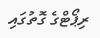ރިޕޯޓްގެ ގޮތުގައި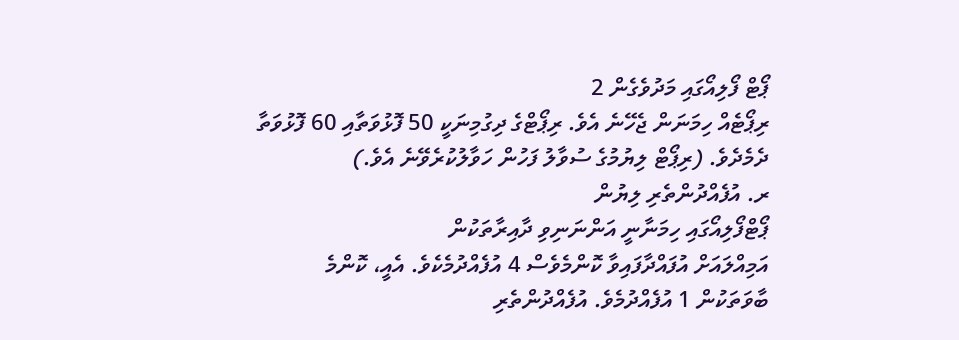ޕޯޓް ފޯލިއޯގައި މަދުވެގެން 2
ރިޕޯޓެއް ހިމަނަން ޖެހޭނެ އެވެ. ރިޕޯޓްގެ ދިގުމިނަކީ 50 ފޮޅުވަތާއި 60 ފޮޅުވަތާ
ދެމެދެވެ. (ރިޕޯޓް ލިޔުމުގެ ސުވާލު ފަހުން ހަވާލުކުރެވޭނެ އެވެ.)
ރ. އުފެއްދުންތެރި ލިޔުން
ޕޯޓްފޯލިއޯގައި ހިމަނާނީ އަންނަނިވި ދާއިރާތަކުން
އަމިއްލައަށް އުފައްދާފައިވާ ކޮންމެވެސް 4 އުފެއްދުމެކެވެ. އެއީ، ކޮންމެ
ބާވަތަކުން 1 އުފެއްދުމެވެ. އުފެއްދުންތެރި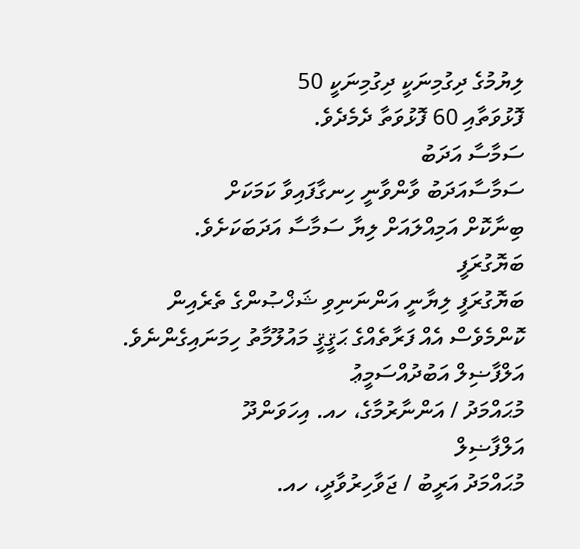ލިޔުމުގެ ދިގުމިނަކީ ދިގުމިނަކީ 50
ފޮޅުވަތާއި 60 ފޮޅުވަތާ ދެމެދެވެ.
ސަމާސާ އަދަބު
ސަމާސާއަދަބު ވާންވާނީ ހިނގާފައިވާ ކަމަކަށް
ބިނާކޮށް އަމިއްލައަށް ލިޔާ ސަމާސާ އަދަބަކަށެވެ.
ބަޔޮގުރަފީ
ބަޔޮގުރަފީ ލިޔާނީ އަންނަނިވި ޝަޚްޞުންގެ ތެރެއިން
ކޮންމެވެސް އެއް ފަރާތެއްގެ ޙަޤީޤީ މައުލޫމާތު ހިމަނައިގެންނެވެ.
އަލްފާޟިލް އަބުދުއްސަމީޢު
މުޙައްމަދު / އަންނާރުމާގެ، ހއ. އިހަވަންދޫ
އަލްފާޟިލް
މުޙައްމަދު އަރީބު / ޖަވާހިރުވާދީ، ހއ.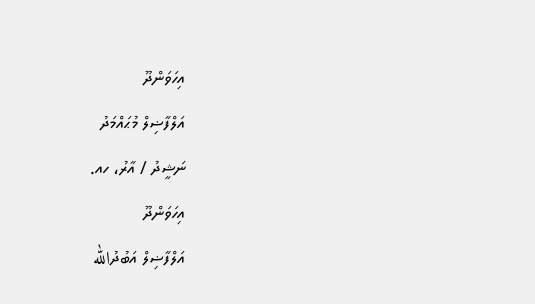އިހަވަންދޫ
އަލްފާޟިލް މުޙައްމަދު
ނަޝީދު / އާރު، ހއ.
އިހަވަންދޫ
އަލްފާޟިލް އަބުދުالله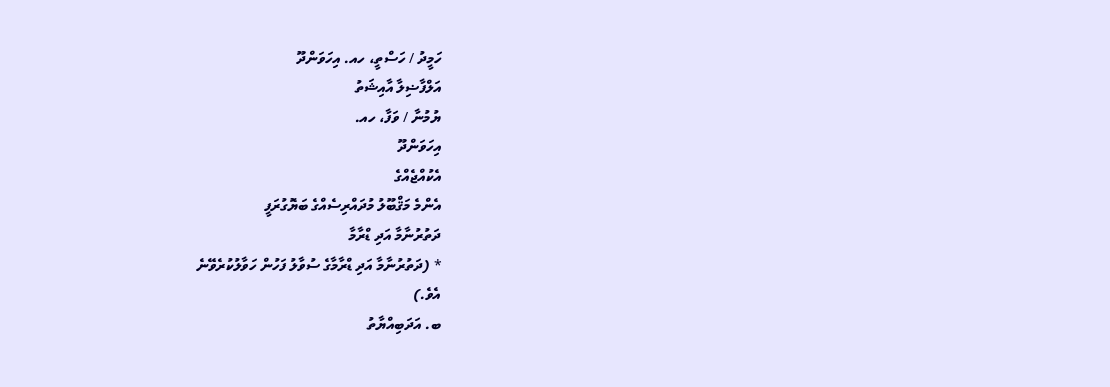ހަމީދު / ހަސްތީ، ހއ. އިހަވަންދޫ
އަލްފާޟިލާ އާއިޝަތު
ޔުމުނާ / ވަފާ، ހއ.
އިހަވަންދޫ
އެކުއްޖެއްގެ
އެންމެ މަޤްބޫލު މުދައްރިސެއްގެ ބަޔޮގުރަފީ
ދަތުރުނާމާ އަދި ޑްރާމާ
* (ދަތުރުނާމާ އަދި ޑްރާމާގެ ސުވާލު ފަހުން ހަވާލުކުރެވޭނެ
އެވެ.)
ބ. އަދަބިއްޔާތު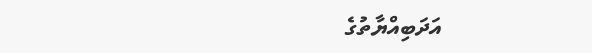އަދަބިއްޔާތުގެ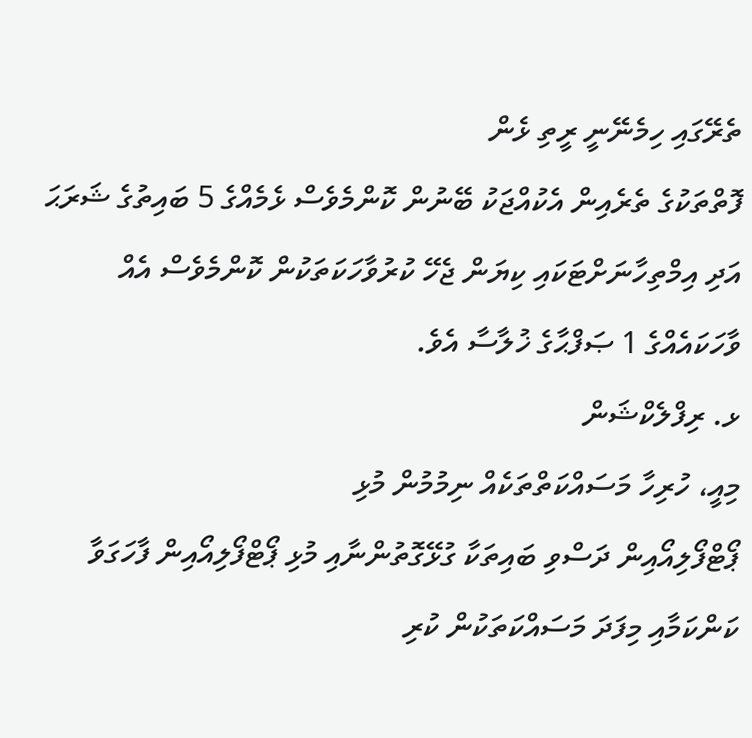ތެރޭގައި ހިމެނޭނީ ރީތި ޅެން
ފޮތްތަކުގެ ތެރެއިން އެކުއްޖަކު ބޭނުން ކޮންމެވެސް ޅެމެއްގެ 5 ބައިތުގެ ޝަރަޙަ
އަދި އިމްތިހާނަށްޓަކައި ކިޔަން ޖެހޭ ކުރުވާހަކަތަކުން ކޮންމެވެސް އެއް
ވާހަކައެއްގެ 1 ޞަފްޙާގެ ޚުލާސާ އެވެ.
ޅ. ރިފްލެކްޝަން
މިއީ، ހުރިހާ މަސައްކަތްތަކެއް ނިމުމުން މުޅި
ޕޯޓްފޯލިއޯއިން ދަސްވި ބައިތަކާ ގުޅޭގޮތުންނާއި މުޅި ޕޯޓްފޯލިއޯއިން ފާހަގަވާ
ކަންކަމާއި މިފަދަ މަސައްކަތަކުން ކުރި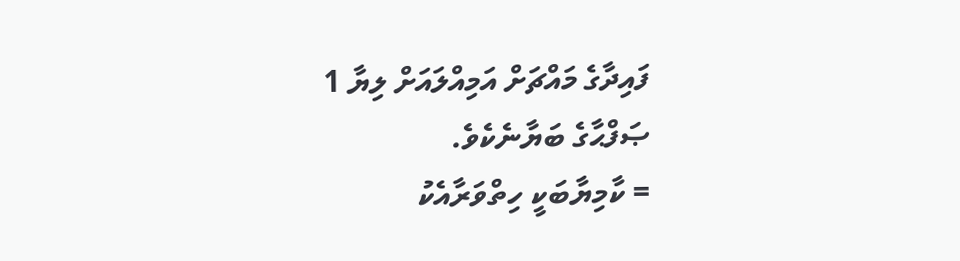ފައިދާގެ މައްޗަށް އަމިއްލައަށް ލިޔާ 1
ޞަފްޙާގެ ބަޔާނެކެވެ.
= ކާމިޔާބަކީ ހިތްވަރާއެކު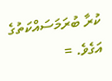ކުރާ ބުރަމަސައްކަތުގެ އަގެވެ. =